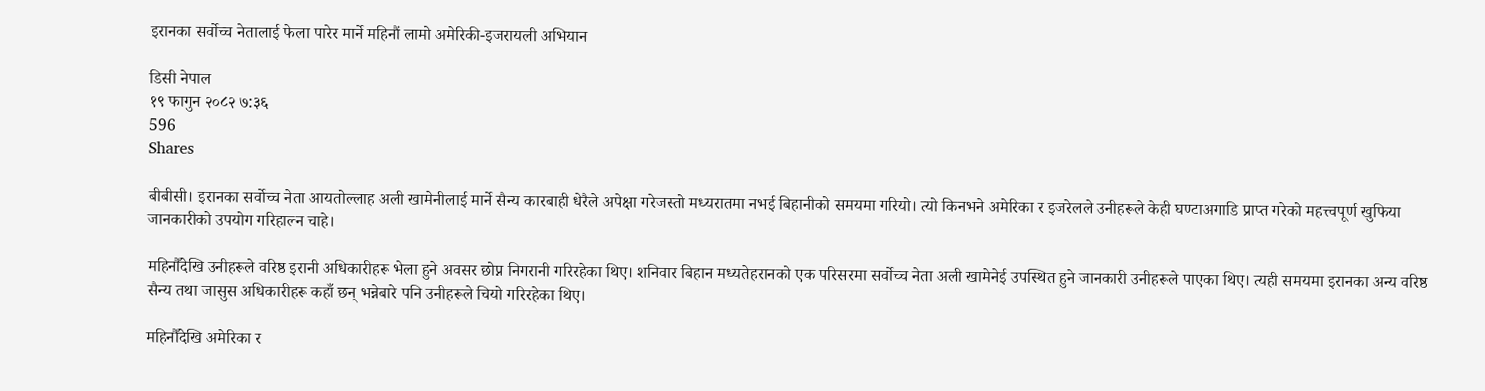इरानका सर्वोच्च नेतालाई फेला पारेर मार्ने महिनौं लामो अमेरिकी-इजरायली अभियान

डिसी नेपाल
१९ फागुन २०८२ ७:३६
596
Shares

बीबीसी। इरानका सर्वोच्च नेता आयतोल्लाह अली खामेनीलाई मार्ने सैन्य कारबाही धेरैले अपेक्षा गरेजस्तो मध्यरातमा नभई बिहानीको समयमा गरियो। त्यो किनभने अमेरिका र इजरेलले उनीहरूले केही घण्टाअगाडि प्राप्त गरेको महत्त्वपूर्ण खुफिया जानकारीको उपयोग गरिहाल्न चाहे।

महिनौँदेखि उनीहरूले वरिष्ठ इरानी अधिकारीहरू भेला हुने अवसर छोप्न निगरानी गरिरहेका थिए। शनिवार बिहान मध्यतेहरानको एक परिसरमा सर्वोच्च नेता अली खामेनेई उपस्थित हुने जानकारी उनीहरूले पाएका थिए। त्यही समयमा इरानका अन्य वरिष्ठ सैन्य तथा जासुस अधिकारीहरू कहाँ छन् भन्नेबारे पनि उनीहरूले चियो गरिरहेका थिए।

महिनौँदेखि अमेरिका र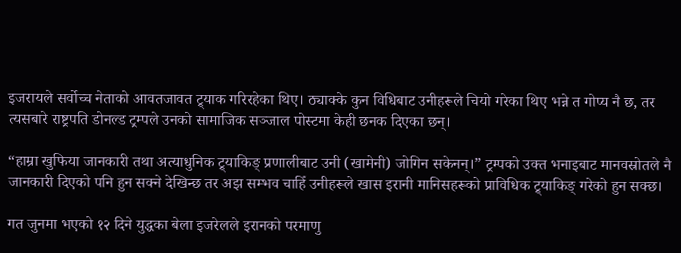इजरायले सर्वोच्च नेताको आवतजावत ट्र्याक गरिरहेका थिए। ठ्याक्के कुन विधिबाट उनीहरूले चियो गरेका थिए भन्ने त गोप्य नै छ, तर त्यसबारे राष्ट्रपति डोनल्ड ट्रम्पले उनको सामाजिक सञ्जाल पोस्टमा केही छनक दिएका छन्।

“हाम्रा खुफिया जानकारी तथा अत्याधुनिक ट्र्याकिङ् प्रणालीबाट उनी (खामेनी) जोगिन सकेनन्।” ट्रम्पको उक्त भनाइबाट मानवस्रोतले नै जानकारी दिएको पनि हुन सक्ने देखिन्छ तर अझ सम्भव चाहिँ उनीहरूले खास इरानी मानिसहरूको प्राविधिक ट्र्याकिङ् गरेको हुन सक्छ।

गत जुनमा भएको १२ दिने युद्धका बेला इजरेलले इरानको परमाणु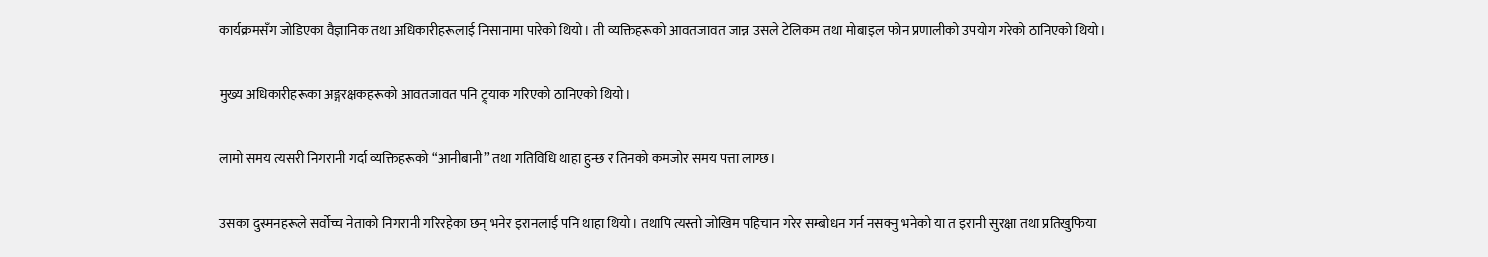कार्यक्रमसँग जोडिएका वैज्ञानिक तथा अधिकारीहरूलाई निसानामा पारेको थियो। ती व्यक्तिहरूको आवतजावत जान्न उसले टेलिकम तथा मोबाइल फोन प्रणालीको उपयोग गरेको ठानिएको थियो।

मुख्य अधिकारीहरूका अङ्गरक्षकहरूको आवतजावत पनि ट्र्याक गरिएको ठानिएको थियो।

लामो समय त्यसरी निगरानी गर्दा व्यक्तिहरूको “आनीबानी” तथा गतिविधि थाहा हुन्छ र तिनको कमजोर समय पत्ता लाग्छ।

उसका दुस्मनहरूले सर्वोच्च नेताको निगरानी गरिरहेका छन् भनेर इरानलाई पनि थाहा थियो। तथापि त्यस्तो जोखिम पहिचान गरेर सम्बोधन गर्न नसक्नु भनेको या त इरानी सुरक्षा तथा प्रतिखुफिया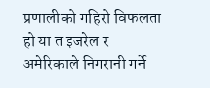प्रणालीको गहिरो विफलता हो या त इजरेल र अमेरिकाले निगरानी गर्ने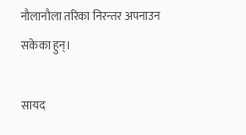नौलानौला तरिका निरन्तर अपनाउन सकेका हुन्।

सायद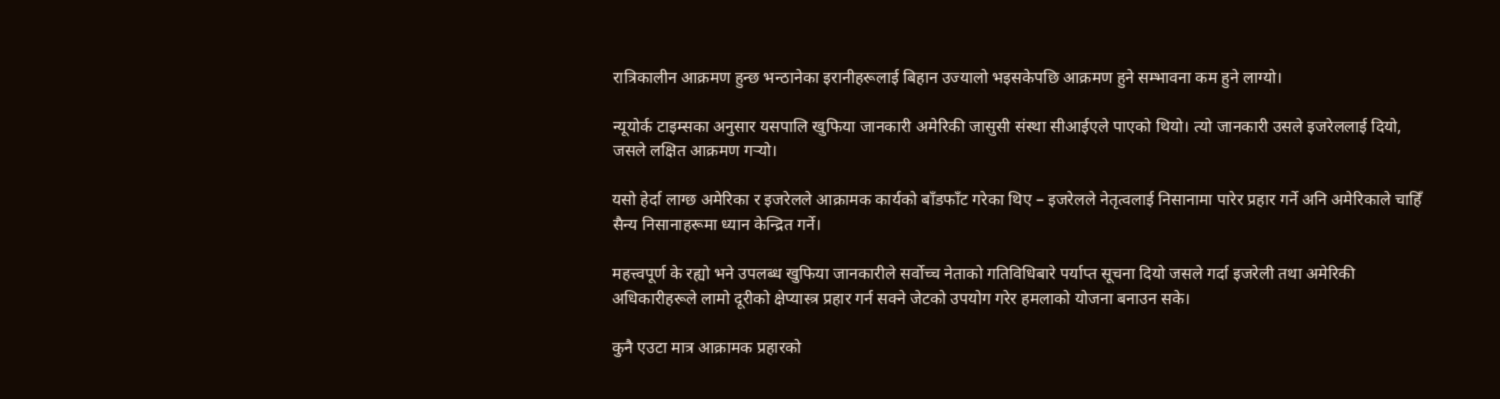रात्रिकालीन आक्रमण हुन्छ भन्ठानेका इरानीहरूलाई बिहान उज्यालो भइसकेपछि आक्रमण हुने सम्भावना कम हुने लाग्यो।

न्यूयोर्क टाइम्सका अनुसार यसपालि खुफिया जानकारी अमेरिकी जासुसी संस्था सीआईएले पाएको थियो। त्यो जानकारी उसले इजरेललाई दियो, जसले लक्षित आक्रमण गर्‍यो।

यसो हेर्दा लाग्छ अमेरिका र इजरेलले आक्रामक कार्यको बाँडफाँट गरेका थिए – इजरेलले नेतृत्वलाई निसानामा पारेर प्रहार गर्ने अनि अमेरिकाले चाहिँ सैन्य निसानाहरूमा ध्यान केन्द्रित गर्ने।

महत्त्वपूर्ण के रह्यो भने उपलब्ध खुफिया जानकारीले सर्वोच्च नेताको गतिविधिबारे पर्याप्त सूचना दियो जसले गर्दा इजरेली तथा अमेरिकी अधिकारीहरूले लामो दूरीको क्षेप्यास्त्र प्रहार गर्न सक्ने जेटको उपयोग गरेर हमलाको योजना बनाउन सके।

कुनै एउटा मात्र आक्रामक प्रहारको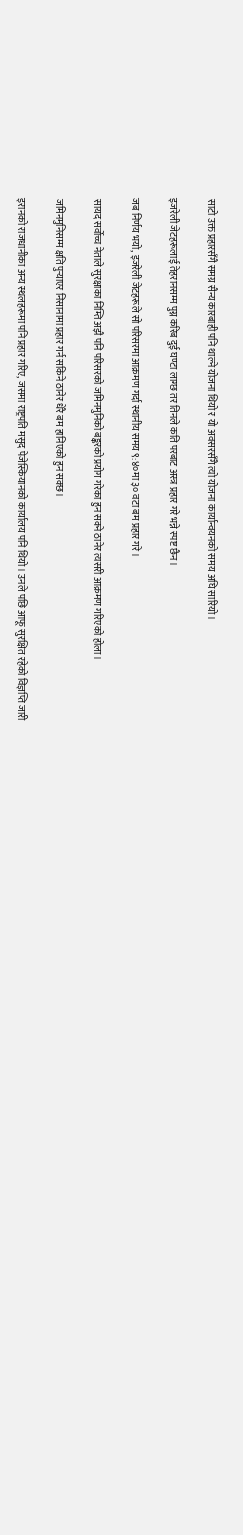साटो उक्त प्रहारसँगै समग्र सैन्य कारबाही पनि थाल्ने योजना थियो र यो अवसरसँगै त्यो योजना कार्यान्वयनको समय अघि सारियो।

इजरेली जेटहरूलाई तेहरानसम्म पुग्न करिब दुई घण्टा लाग्छ तर तिनले कति परबाट अस्त्र प्रहार गरे भन्ने स्पष्ट छैन।

जब निर्णय भयो, इजरेली जेटहरूले सो परिसरमा आक्रमण गर्दा स्थानीय समय ९:४०मा ३० वटा बम प्रहार गरे।

सायद सर्वोच्च नेताले सुरक्षाका निम्ति अझै पनि परिसरको जमिनमुनिको बङ्करको प्रयोग गरेका हुन सक्ने ठानेर त्यसरी आक्रमण गरिएको होला।

जमिनमुनिसम्म क्षति पुर्‍याएर निसानामा प्रहार गर्न सकिने ठानेर धेरै बम हानिएको हुन सक्छ।

इरानको राजधानीका अन्य स्थलहरूमा पनि प्रहार गरिए, जसमा राष्ट्रपति मसुद पेजेस्कियानको कार्यालय पनि थियो। उनले पछि आफू सुरक्षित रहेको विज्ञप्ति जारी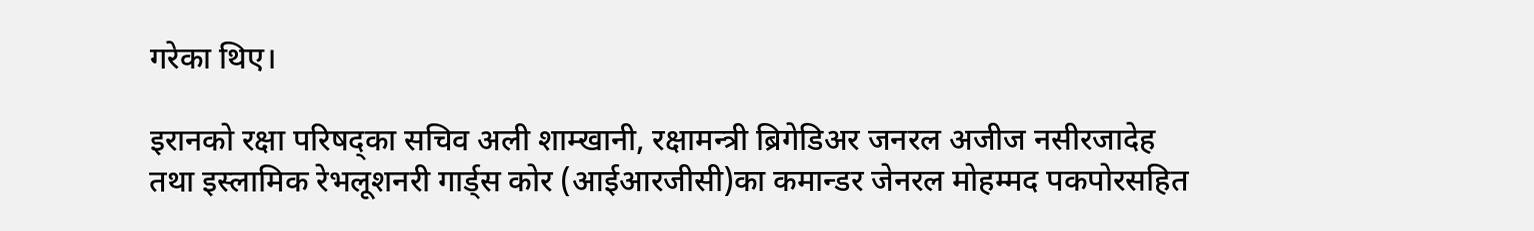गरेका थिए।

इरानको रक्षा परिषद्‌का सचिव अली शाम्खानी, रक्षामन्त्री ब्रिगेडिअर जनरल अजीज नसीरजादेह तथा इस्लामिक रेभलूशनरी गार्ड्स कोर (आईआरजीसी)का कमान्डर जेनरल मोहम्मद पकपोरसहित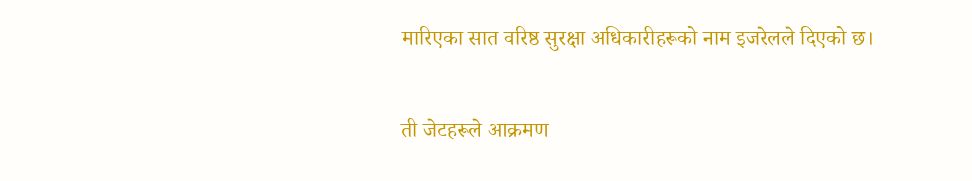मारिएका सात वरिष्ठ सुरक्षा अधिकारीहरूको नाम इजरेलले दिएको छ।

ती जेटहरूले आक्रमण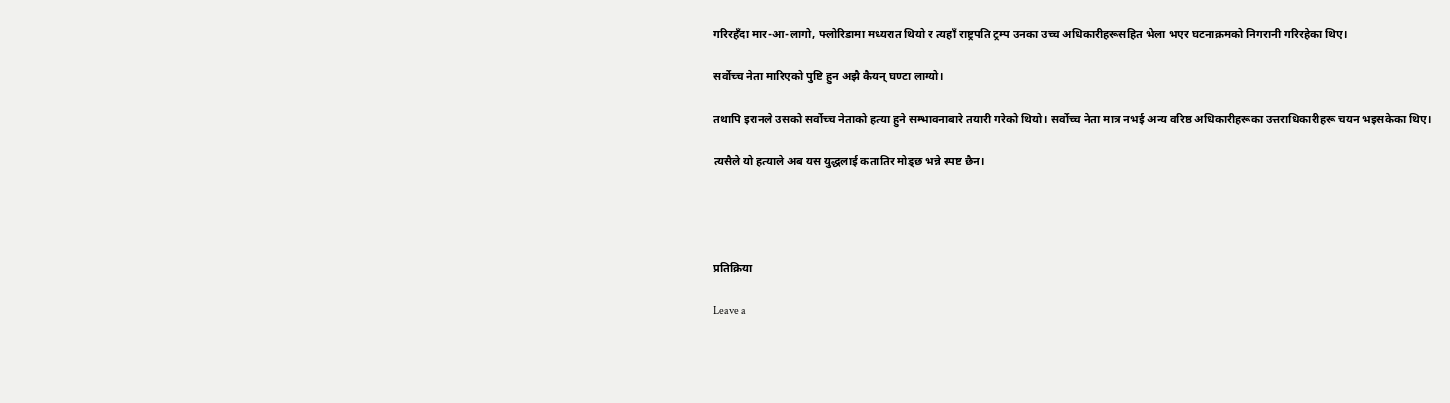गरिरहँदा मार-आ-लागो, फ्लोरिडामा मध्यरात थियो र त्यहाँ राष्ट्रपति ट्रम्प उनका उच्च अधिकारीहरूसहित भेला भएर घटनाक्रमको निगरानी गरिरहेका थिए।

सर्वोच्च नेता मारिएको पुष्टि हुन अझै कैयन् घण्टा लाग्यो।

तथापि इरानले उसको सर्वोच्च नेताको हत्या हुने सम्भावनाबारे तयारी गरेको थियो। सर्वोच्च नेता मात्र नभई अन्य वरिष्ठ अधिकारीहरूका उत्तराधिकारीहरू चयन भइसकेका थिए।

त्यसैले यो हत्याले अब यस युद्धलाई कतातिर मोड्छ भन्ने स्पष्ट छैन।




प्रतिक्रिया

Leave a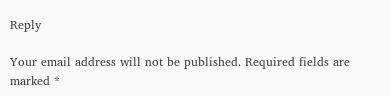Reply

Your email address will not be published. Required fields are marked *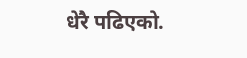धेरै पढिएको.